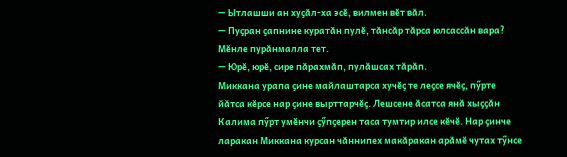— Ытлашши ан хуҫӑл-ха эсӗ, вилмен вӗт вӑл.
— Пуҫран ҫапнине куратӑн пулӗ, тӑнсӑр тӑрса юлсассӑн вара? Мӗнле пурӑнмалла тет.
— Юрӗ, юрӗ, сире пӑрахмӑп, пулӑшсах тӑрӑп.
Миккана урапа ҫине майлаштарса хучӗҫ те леҫсе ячӗҫ, пӳрте йӑтса кӗрсе нар ҫине вырттарчӗҫ. Лешсене ӑсатса янӑ хыҫҫӑн Калима пӳрт умӗнчи ҫӳпҫерен таса тумтир илсе кӗчӗ. Нар ҫинче ларакан Миккана курсан чӑннипех макӑракан арӑмӗ чутах тӳнсе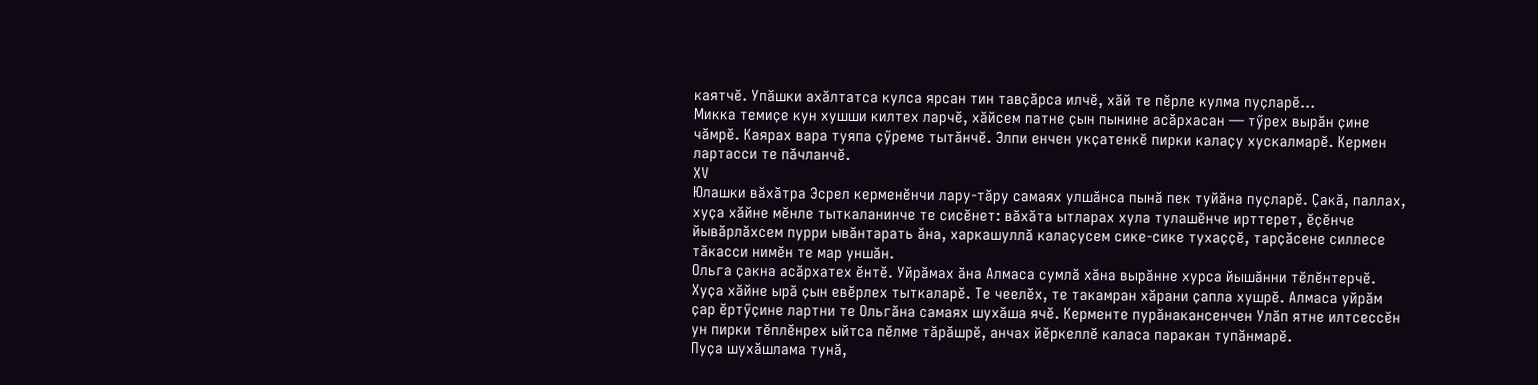каятчӗ. Упӑшки ахӑлтатса кулса ярсан тин тавҫӑрса илчӗ, хӑй те пӗрле кулма пуҫларӗ…
Микка темиҫе кун хушши килтех ларчӗ, хӑйсем патне ҫын пынине асӑрхасан — тӳрех вырӑн ҫине чӑмрӗ. Каярах вара туяпа ҫӳреме тытӑнчӗ. Элпи енчен укҫатенкӗ пирки калаҫу хускалмарӗ. Кермен лартасси те пӑчланчӗ.
ХV
Юлашки вӑхӑтра Эсрел керменӗнчи лару-тӑру самаях улшӑнса пынӑ пек туйӑна пуҫларӗ. Ҫакӑ, паллах, хуҫа хӑйне мӗнле тыткаланинче те сисӗнет: вӑхӑта ытларах хула тулашӗнче ирттерет, ӗҫӗнче йывӑрлӑхсем пурри ывӑнтарать ӑна, харкашуллӑ калаҫусем сике-сике тухаҫҫӗ, тарҫӑсене силлесе тӑкасси нимӗн те мар уншӑн.
Ольга ҫакна асӑрхатех ӗнтӗ. Уйрӑмах ӑна Алмаса сумлӑ хӑна вырӑнне хурса йышӑнни тӗлӗнтерчӗ. Хуҫа хӑйне ырӑ ҫын евӗрлех тыткаларӗ. Те чеелӗх, те такамран хӑрани ҫапла хушрӗ. Алмаса уйрӑм ҫар ӗртӳҫине лартни те Ольгӑна самаях шухӑша ячӗ. Керменте пурӑнакансенчен Улӑп ятне илтсессӗн ун пирки тӗплӗнрех ыйтса пӗлме тӑрӑшрӗ, анчах йӗркеллӗ каласа паракан тупӑнмарӗ.
Пуҫа шухӑшлама тунӑ,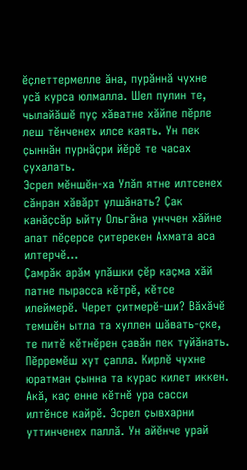ӗҫлеттермелле ӑна, пурӑннӑ чухне усӑ курса юлмалла. Шел пулин те, чылайӑшӗ пуҫ хӑватне хӑйпе пӗрле леш тӗнченех илсе каять. Ун пек ҫыннӑн пурнӑҫри йӗрӗ те часах ҫухалать.
Эсрел мӗншӗн-ха Улӑп ятне илтсенех сӑнран хӑвӑрт улшӑнать? Ҫак канӑҫсӑр ыйту Ольгӑна унччен хӑйне апат пӗҫерсе ҫитерекен Ахмата аса илтерчӗ…
Ҫамрӑк арӑм упӑшки ҫӗр каҫма хӑй патне пырасса кӗтрӗ, кӗтсе илеймерӗ. Черет ҫитмерӗ-ши? Вӑхӑчӗ темшӗн ытла та хуллен шӑвать-ҫке, те питӗ кӗтнӗрен ҫавӑн пек туйӑнать. Пӗрремӗш хут ҫапла. Кирлӗ чухне юратман ҫынна та курас килет иккен.
Акӑ, каҫ енне кӗтнӗ ура сасси илтӗнсе кайрӗ. Эсрел ҫывхарни уттинченех паллӑ. Ун айӗнче урай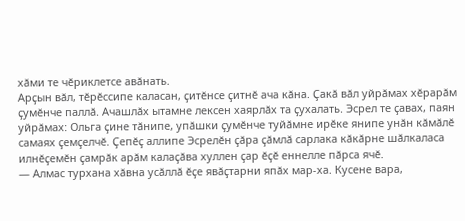хӑми те чӗриклетсе авӑнать.
Арҫын вӑл, тӗрӗссипе каласан, ҫитӗнсе ҫитнӗ ача кӑна. Ҫакӑ вӑл уйрӑмах хӗрарӑм ҫумӗнче паллӑ. Ачашлӑх ытамне лексен хаярлӑх та ҫухалать. Эсрел те ҫавах, паян уйрӑмах: Ольга ҫине тӑнипе, упӑшки ҫумӗнче туйӑмне ирӗке янипе унӑн кӑмӑлӗ самаях ҫемҫелчӗ. Ҫепӗҫ аллипе Эсрелӗн ҫӑра ҫӑмлӑ сарлака кӑкӑрне шӑлкаласа илнӗҫемӗн ҫамрӑк арӑм калаҫӑва хуллен ҫар ӗҫӗ еннелле пӑрса ячӗ.
— Алмас турхана хӑвна усӑллӑ ӗҫе явӑҫтарни япӑх мар-ха. Кусене вара,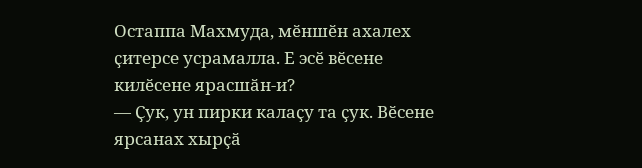Остаппа Махмуда, мӗншӗн ахалех ҫитерсе усрамалла. Е эсӗ вӗсене килӗсене ярасшӑн-и?
— Ҫук, ун пирки калаҫу та ҫук. Вӗсене ярсанах хырҫӑ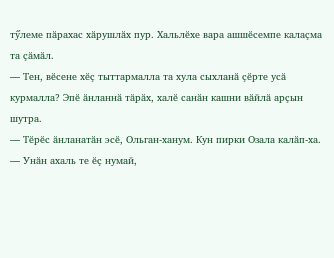тӳлеме пӑрахас хӑрушлӑх пур. Хальлӗхе вара ашшӗсемпе калаҫма та ҫӑмӑл.
— Тен, вӗсене хӗҫ тыттармалла та хула сыхланӑ ҫӗрте усӑ курмалла? Эпӗ ӑнланнӑ тӑрӑх, халӗ санӑн кашни вӑйлӑ арҫын шутра.
— Тӗрӗс ӑнланатӑн эсӗ, Ольган-ханум. Кун пирки Озала калӑп-ха.
— Унӑн ахаль те ӗҫ нумай,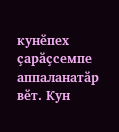кунӗпех ҫарӑҫсемпе аппаланатӑр вӗт. Кун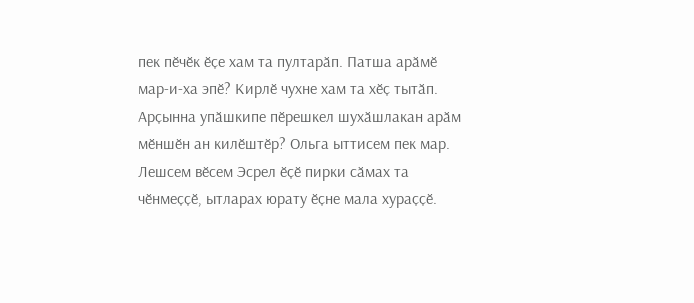пек пӗчӗк ӗҫе хам та пултарӑп. Патша арӑмӗ мар-и-ха эпӗ? Кирлӗ чухне хам та хӗҫ тытӑп.
Арҫынна упӑшкипе пӗрешкел шухӑшлакан арӑм мӗншӗн ан килӗштӗр? Ольга ыттисем пек мар. Лешсем вӗсем Эсрел ӗҫӗ пирки сӑмах та чӗнмеҫҫӗ, ытларах юрату ӗҫне мала хураҫҫӗ.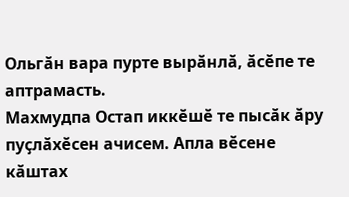Ольгӑн вара пурте вырӑнлӑ, ӑсӗпе те аптрамасть.
Махмудпа Остап иккӗшӗ те пысӑк ӑру пуҫлӑхӗсен ачисем. Апла вӗсене кӑштах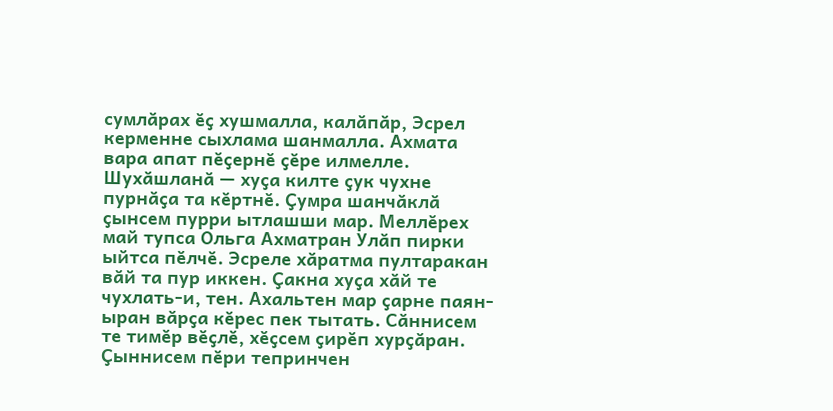сумлӑрах ӗҫ хушмалла, калӑпӑр, Эсрел керменне сыхлама шанмалла. Ахмата вара апат пӗҫернӗ ҫӗре илмелле. Шухӑшланӑ — хуҫа килте ҫук чухне пурнӑҫа та кӗртнӗ. Ҫумра шанчӑклӑ ҫынсем пурри ытлашши мар. Меллӗрех май тупса Ольга Ахматран Улӑп пирки ыйтса пӗлчӗ. Эсреле хӑратма пултаракан вӑй та пур иккен. Ҫакна хуҫа хӑй те чухлать-и, тен. Ахальтен мар ҫарне паян-ыран вӑрҫа кӗрес пек тытать. Сӑннисем те тимӗр вӗҫлӗ, хӗҫсем ҫирӗп хурҫӑран. Ҫыннисем пӗри тепринчен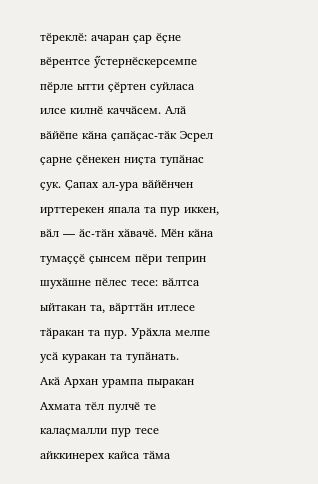тӗреклӗ: ачаран ҫар ӗҫне вӗрентсе ӳстернӗскерсемпе пӗрле ытти ҫӗртен суйласа илсе килнӗ каччӑсем. Алӑ вӑйӗпе кӑна ҫапӑҫас-тӑк Эсрел ҫарне ҫӗнекен ниҫта тупӑнас ҫук. Ҫапах ал-ура вӑйӗнчен ирттерекен япала та пур иккен, вӑл — ӑс-тӑн хӑвачӗ. Мӗн кӑна тумаҫҫӗ ҫынсем пӗри теприн шухӑшне пӗлес тесе: вӑлтса ыйтакан та, вӑрттӑн итлесе тӑракан та пур. Урӑхла мелпе усӑ куракан та тупӑнать.
Акӑ Архан урампа пыракан Ахмата тӗл пулчӗ те калаҫмалли пур тесе айккинерех кайса тӑма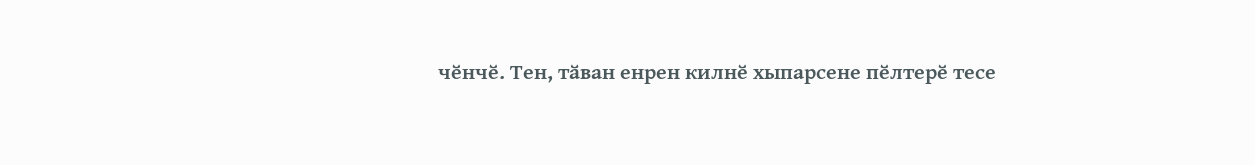чӗнчӗ. Тен, тӑван енрен килнӗ хыпарсене пӗлтерӗ тесе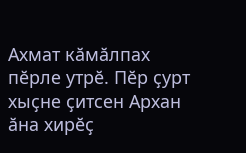Ахмат кӑмӑлпах пӗрле утрӗ. Пӗр ҫурт хыҫне ҫитсен Архан ӑна хирӗҫ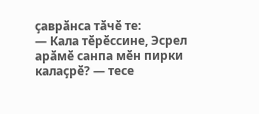ҫаврӑнса тӑчӗ те:
— Кала тӗрӗссине, Эсрел арӑмӗ санпа мӗн пирки калаҫрӗ? — тесе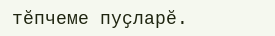тӗпчеме пуҫларӗ.